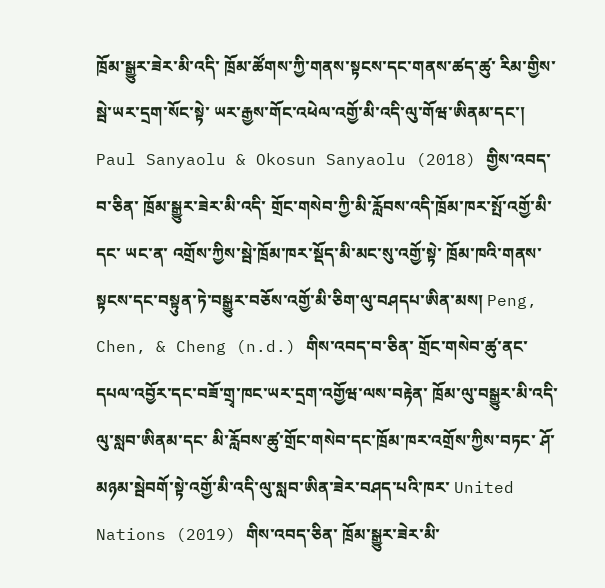ཁྲོམ་སྒྱུར་ཟེར་མི་འདི་ ཁྲོམ་ཚོགས་ཀྱི་གནས་སྟངས་དང་གནས་ཚད་ཚུ་ རིམ་གྱིས་སྦེ་ཡར་དྲག་སོང་སྟེ་ ཡར་རྒྱས་གོང་འཕེལ་འགྱོ་མི་འདི་ལུ་གོཝ་ཨིནམ་དང་། Paul Sanyaolu & Okosun Sanyaolu (2018) གྱིས་འབད་བ་ཅིན་ ཁྲོམ་སྒྱུར་ཟེར་མི་འདི་ གྲོང་གསེབ་ཀྱི་མི་རློབས་འདི་ཁྲོམ་ཁར་སྤོ་འགྱོ་མི་དང་ ཡང་ན་ འགྲོས་ཀྱིས་སྦེ་ཁྲོམ་ཁར་སྡོད་མི་མང་སུ་འགྱོ་སྟེ་ ཁྲོམ་ཁའི་གནས་སྟངས་དང་བསྟུན་ཏེ་བསྒྱུར་བཅོས་འགྱོ་མི་ཅིག་ལུ་བཤདཔ་ཨིན་མས། Peng, Chen, & Cheng (n.d.) གིས་འབད་བ་ཅིན་ གྲོང་གསེབ་ཚུ་ནང་དཔལ་འབྱོར་དང་བཟོ་གྲྭ་ཁང་ཡར་དྲག་འགྱོཝ་ལས་བརྟེན་ ཁྲོམ་ལུ་བསྒྱུར་མི་འདི་ལུ་སླབ་ཨིནམ་དང་ མི་རློབས་ཚུ་གྲོང་གསེབ་དང་ཁྲོམ་ཁར་འགྲོས་ཀྱིས་བཏང་ ཤོ་མཉམ་སྦེབགོ་སྟེ་འགྱོ་མི་འདི་ལུ་སླབ་ཨིན་ཟེར་བཤད་པའི་ཁར་ United Nations (2019) གིས་འབད་ཅིན་ ཁྲོམ་སྒྱུར་ཟེར་མི་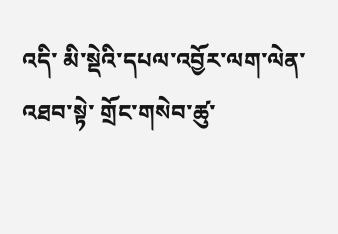འདི་ མི་སྡེའི་དཔལ་འབྱོར་ལག་ལེན་འཐབ་སྟེ་ གྲོང་གསེབ་ཚུ་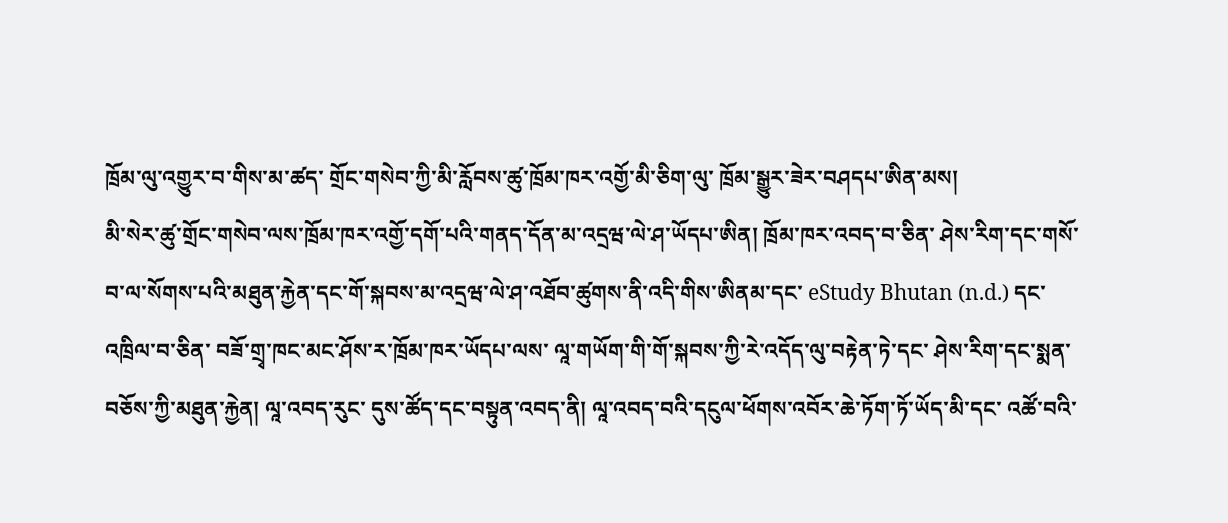ཁྲོམ་ལུ་འགྱུར་བ་གིས་མ་ཚད་ གྲོང་གསེབ་ཀྱི་མི་རློབས་ཚུ་ཁྲོམ་ཁར་འགྱོ་མི་ཅིག་ལུ་ ཁྲོམ་སྒྱུར་ཟེར་བཤདཔ་ཨིན་མས།
མི་སེར་ཚུ་གྲོང་གསེབ་ལས་ཁྲོམ་ཁར་འགྱོ་དགོ་པའི་གནད་དོན་མ་འདྲཝ་ལེ་ཤ་ཡོདཔ་ཨིན། ཁྲོམ་ཁར་འབད་བ་ཅིན་ ཤེས་རིག་དང་གསོ་བ་ལ་སོགས་པའི་མཐུན་རྐྱེན་དང་གོ་སྐབས་མ་འདྲཝ་ལེ་ཤ་འཐོབ་ཚུགས་ནི་འདི་གིས་ཨིནམ་དང་ eStudy Bhutan (n.d.) དང་འཁྲིལ་བ་ཅིན་ བཟོ་གྲྭ་ཁང་མང་ཤོས་ར་ཁྲོམ་ཁར་ཡོདཔ་ལས་ ལཱ་གཡོག་གི་གོ་སྐབས་ཀྱི་རེ་འདོད་ལུ་བརྟེན་ཏེ་དང་ ཤེས་རིག་དང་སྨན་བཅོས་ཀྱི་མཐུན་རྐྱེན། ལཱ་འབད་རུང་ དུས་ཚོད་དང་བསྟུན་འབད་ནི། ལཱ་འབད་བའི་དངུལ་ཕོགས་འབོར་ཆེ་ཏོག་ཏོ་ཡོད་མི་དང་ འཚོ་བའི་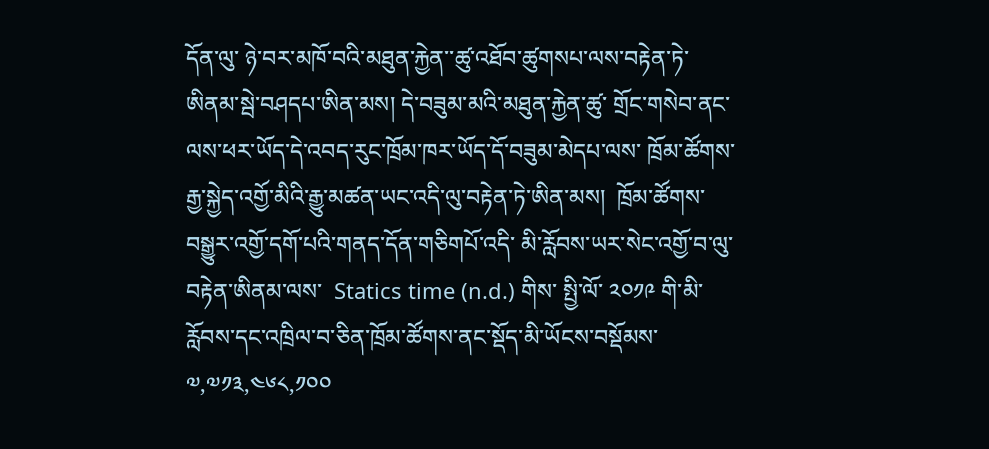དོན་ལུ་ ཉེ་བར་མཁོ་བའི་མཐུན་རྐྱེན་་ཚུ་འཐོབ་ཚུགསཔ་ལས་བརྟེན་ཏེ་ཨིནམ་སྦེ་བཤདཔ་ཨིན་མས། དེ་བཟུམ་མའི་མཐུན་རྐྱེན་ཚུ་ གྲོང་གསེབ་ནང་ལས་ཕར་ཡོད་དེ་འབད་རུང་ཁྲོམ་ཁར་ཡོད་དོ་བཟུམ་མེདཔ་ལས་ ཁྲོམ་ཚོགས་རྒྱ་སྐྱེད་འགྱོ་མིའི་རྒྱུ་མཚན་ཡང་འདི་ལུ་བརྟེན་ཏེ་ཨིན་མས།  ཁྲོམ་ཚོགས་བསྒྱུར་འགྱོ་དགོ་པའི་གནད་དོན་གཅིགཔོ་འདི་ མི་རློབས་ཡར་སེང་འགྱོ་བ་ལུ་བརྟེན་ཨིནམ་ལས་  Statics time (n.d.) གིས་ སྤྱི་ལོ་ ༢༠༡༩ གི་མི་རློབས་དང་འཁྲིལ་བ་ཅིན་ཁྲོམ་ཚོགས་ནང་སྡོད་མི་ཡོངས་བསྡོམས་༧,༧༡༣,༤༦༨,༡༠༠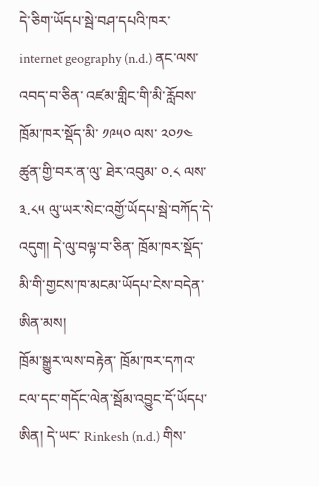དེ་ཅིག་ཡོདཔ་སྦེ་བཤ་དཔའི་ཁར་ internet geography (n.d.) ནང་ལས་འབད་བ་ཅིན་ འཛམ་གླིང་གི་མི་རློབས་ཁྲོམ་ཁར་སྡོད་མི་ ༡༩༥༠ ལས་ ༢༠༡༤ ཚུན་གྱི་བར་ན་ལུ་ ཐེར་འབུམ་ ༠.༨ ལས་ ༣.༨༥ ལུ་ཡར་སེང་འགྱོ་ཡོདཔ་སྦེ་བཀོད་དེ་འདུག། དེ་ལུ་བལྟ་བ་ཅིན་ ཁྲོམ་ཁར་སྡོད་མི་གི་གྱངས་ཁ་མངམ་ཡོདཔ་ངེས་བདེན་ཨིན་མས།
ཁྲོམ་སྒྱུར་ལས་བརྟེན་ ཁྲོམ་ཁར་དཀའ་ངལ་དང་གདོང་ལེན་སྦོམ་འབྱུང་དོ་ཡོདཔ་ཨིན། དེ་ཡང་ Rinkesh (n.d.) གིས་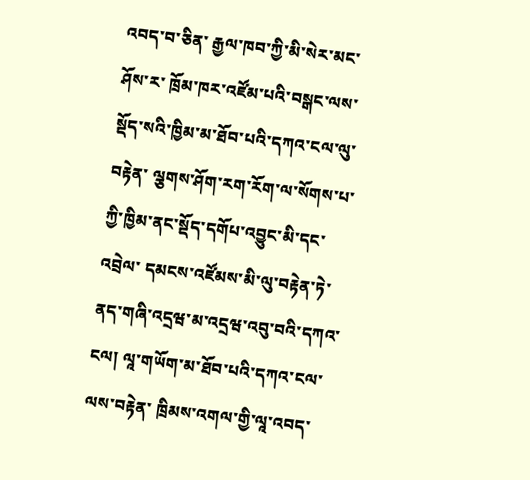འབད་བ་ཅིན་ རྒྱལ་ཁབ་ཀྱི་མི་སེར་མང་ཤོས་ར་ ཁྲོམ་ཁར་འཛོམ་པའི་བསྒང་ལས་ སྡོད་སའི་ཁྱིམ་མ་ཐོབ་པའི་དཀའ་ངལ་ལུ་བརྟེན་ ལྕགས་ཤོག་རག་རོག་ལ་སོགས་པ་ཀྱི་ཁྱིམ་ནང་སྡོད་དགོཔ་འབྱུང་མི་དང་འབྲེལ་ དམངས་འཛོམས་མི་ལུ་བརྟེན་ཏེ་ ནད་གཞི་འདྲཝ་མ་འདྲཝ་འབུ་བའི་དཀའ་ངལ། ལཱ་གཡོག་མ་ཐོབ་པའི་དཀའ་ངལ་ལས་བརྟེན་ ཁྲིམས་འགལ་གྱི་ལཱ་འབད་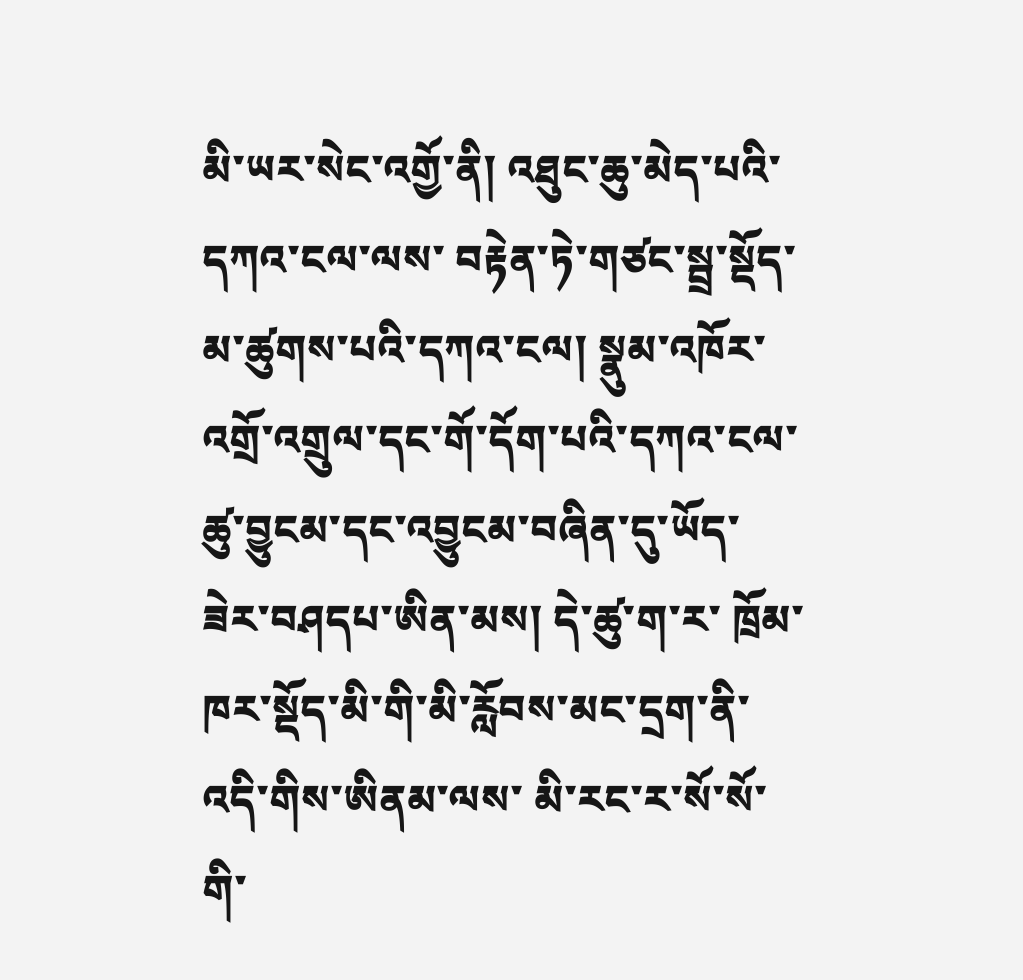མི་ཡར་སེང་འགྱོ་ནི། འཐུང་ཆུ་མེད་པའི་དཀའ་ངལ་ལས་ བརྟེན་ཏེ་གཙང་སྦྲ་སྡོད་མ་ཚུགས་པའི་དཀའ་ངལ། སྣུམ་འཁོར་འགྲོ་འགྲུལ་དང་གོ་དོག་པའི་དཀའ་ངལ་ཚུ་བྱུངམ་དང་འབྱུངམ་བཞིན་དུ་ཡོད་ཟེར་བཤདཔ་ཨིན་མས། དེ་ཚུ་ག་ར་ ཁྲོམ་ཁར་སྡོད་མི་གི་མི་རློབས་མང་དྲག་ནི་འདི་གིས་ཨིནམ་ལས་ མི་རང་ར་སོ་སོ་གི་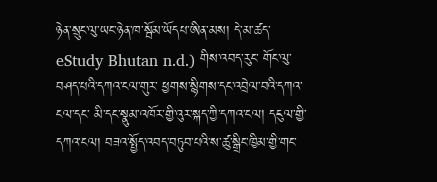ཉེན་སྲུང་ལུ་ཡང་ཉེན་ཁ་སྦོམ་ཡོདཔ་ཨིན་མས། དེ་མ་ཚད་ eStudy Bhutan n.d.) གིས་འབད་རུང་ གོང་ལུ་བཤད་པའི་དཀའ་ངལ་གུར་ ཕྱགས་སྙིགས་དང་འབྲེལ་བའི་དཀའ་ངལ་དང་ མི་དང་སྣུམ་འཁོར་གྱི་འུར་སྐད་ཀྱི་དཀའ་ངལ། དངུལ་གྱི་དཀའ་ངལ། བཟའ་སྤྱོད་འབད་བཏུབ་པའི་ས་ཚུ་སྒྲིང་ཁྱིམ་གྱི་གང་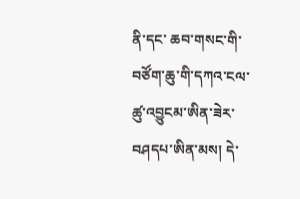ནི་དང་ ཆབ་གསང་གི་བཙོག་ཆུ་གི་དཀའ་ངལ་ཚུ་འབྱུངམ་ཨིན་ཟེར་བཤདཔ་ཨིན་མས། དེ་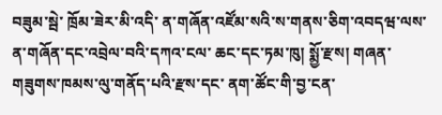བཟུམ་སྦེ་ ཁྲོམ་ཟེར་མི་འདི་ ན་གཞོན་འཛོམ་སའི་ས་གནས་ཅིག་འབདཝ་ལས་ ན་གཞོན་དང་འབྲེལ་བའི་དཀའ་ངལ་ ཆང་དང་ཏམ་ཁུ། སྨྱོ་རྫས། གཞན་ གཟུགས་ཁམས་ལུ་གནོད་པའི་རྫས་དང་ ནག་ཚོང་གི་བྱ་ངན་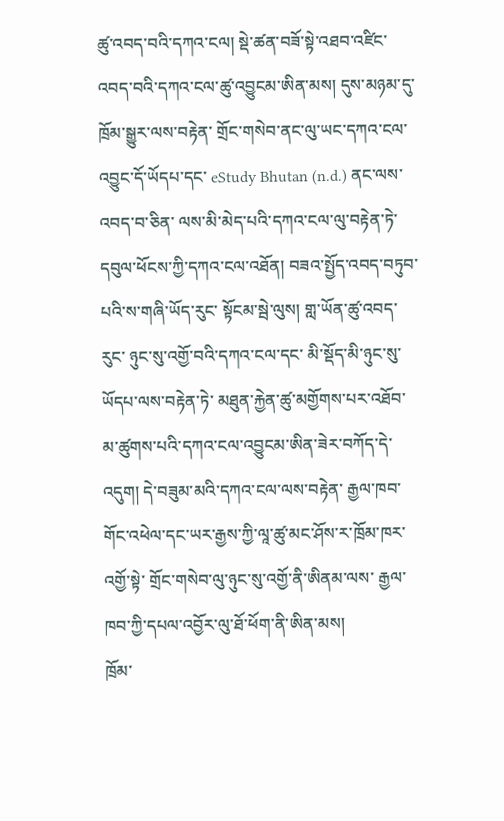ཚུ་འབད་བའི་དཀའ་ངལ། སྡེ་ཚན་བཟོ་སྟེ་འཐབ་འཛིང་འབད་བའི་དཀའ་ངལ་ཚུ་འབྱུངམ་ཨིན་མས། དུས་མཉམ་དུ་ ཁྲོམ་སྒྱུར་ལས་བརྟེན་ གྲོང་གསེབ་ནང་ལུ་ཡང་དཀའ་ངལ་འབྱུང་དོ་ཡོདཔ་དང་ eStudy Bhutan (n.d.) ནང་ལས་འབད་བ་ཅིན་ ལས་མི་མེད་པའི་དཀའ་ངལ་ལུ་བརྟེན་ཏེ་ དབུལ་ཕོངས་ཀྱི་དཀའ་ངལ་འཐོན། བཟའ་སྤྱོད་འབད་བཏུབ་པའི་ས་གཞི་ཡོད་རུང་ སྟོངམ་སྦེ་ལུས། གླ་ཡོན་ཚུ་འབད་རུང་ ཉུང་སུ་འགྱོ་བའི་དཀའ་ངལ་དང་ མི་སྡོད་མི་ཉུང་སུ་ཡོདཔ་ལས་བརྟེན་ཏེ་ མཐུན་རྐྱེན་ཚུ་མགྱོགས་པར་འཐོབ་མ་ཚུགས་པའི་དཀའ་ངལ་འབྱུངམ་ཨིན་ཟེར་བཀོད་དེ་འདུག། དེ་བཟུམ་མའི་དཀའ་ངལ་ལས་བརྟེན་ རྒྱལ་ཁབ་གོང་འཕེལ་དང་ཡར་རྒྱས་ཀྱི་ལཱ་ཚུ་མང་ཤོས་ར་ཁྲོམ་ཁར་འགྱོ་སྟེ་ གྲོང་གསེབ་ལུ་ཉུང་སུ་འགྱོ་ནི་ཨིནམ་ལས་ རྒྱལ་ཁབ་ཀྱི་དཔལ་འབྱོར་ལུ་ཐོ་ཕོག་ནི་ཨིན་མས།
ཁྲོམ་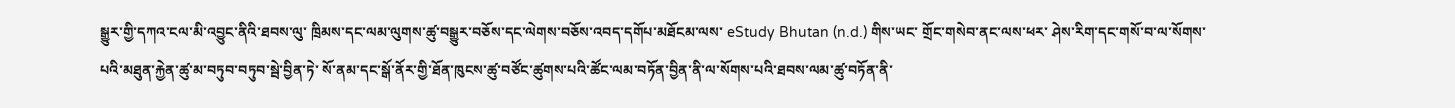སྒྱུར་གྱི་དཀའ་ངལ་མི་འབྱུང་ནིའི་ཐབས་ལུ་ ཁྲིམས་དང་ལམ་ལུགས་ཚུ་བསྒྱུར་བཅོས་དང་ལེགས་བཅོས་འབད་དགོཔ་མཐོངམ་ལས་ eStudy Bhutan (n.d.) གིས་ཡང་ གྲོང་གསེབ་ནང་ལས་ཕར་ ཤེས་རིག་དང་གསོ་བ་ལ་སོགས་པའི་མཐུན་རྐྱེན་ཚུ་མ་བཏུབ་བཏུབ་སྦེ་བྱིན་ཏེ་ སོ་ནམ་དང་སྒོ་ནོར་གྱི་ཐོན་ཁུངས་ཚུ་བཙོང་ཚུགས་པའི་ཚོང་ལམ་བཏོན་བྱིན་ནི་ལ་སོགས་པའི་ཐབས་ལམ་ཚུ་བཏོན་ནི་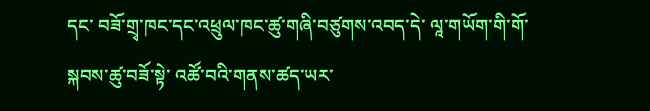དང་ བཟོ་གྲྭ་ཁང་དང་འཕྲུལ་ཁང་ཚུ་གཞི་བཙུགས་འབད་དེ་ ལཱ་གཡོག་གི་གོ་སྐབས་ཚུ་བཟོ་སྟེ་ འཚོ་བའི་གནས་ཚད་ཡར་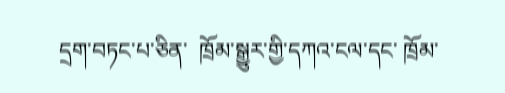དྲག་བཏང་པ་ཅིན་  ཁྲོམ་སྒྱུར་གྱི་དཀའ་ངལ་དང་ ཁྲོམ་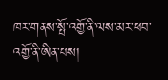ཁར་གནས་སྤོ་འགྱོ་ནི་ལས་མར་ཕབ་འགྱོ་ནི་ཨིན་པས།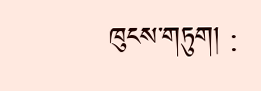ཁུངས་གཏུག། :